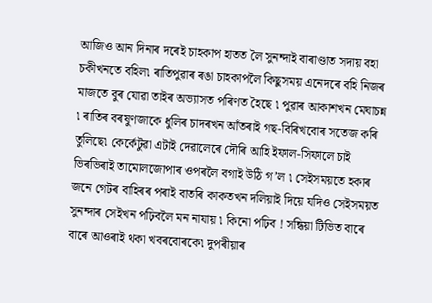আজিও আন দিনাৰ দৰেই চাহকাপ হাতত লৈ সুনন্দাই বাৰাণ্ডাত সদায় বহা চকীখনতে বহিল৷ ৰাতিপুৱাৰ ৰঙা চাহকাপলৈ কিছুসময় এনেদৰে বহি নিজৰ মাজতে বুৰ যোৱা তাইৰ অভ্যাসত পৰিণত হৈছে ৷ পুৱাৰ আকাশখন মেঘাচন্ন ৷ ৰাতিৰ বৰষুণজাকে ধুলিৰ চাদৰখন আঁতৰাই গছ-বিৰিখবোৰ সতেজ কৰি তুলিছে৷ কেৰ্কেটুৱা এটাই দেৱালেৰে দৌৰি আহি ইফাল-সিফালে চাই ভিৰভিৰাই তামোলজোপাৰ ওপৰলৈ বগাই উঠি গ’ল ৷ সেইসময়তে হকাৰ জনে গেটৰ বাহিৰৰ পৰাই বাতৰি কাকতখন দলিয়াই দিয়ে যদিও সেইসময়ত সুনন্দাৰ সেইখন পঢ়িবলৈ মন নাযায় ৷ কিনো পঢ়িব ! সন্ধিয়া টিভিত বাৰে বাৰে আওৰাই থকা খবৰবোৰকে৷ দুপৰীয়াৰ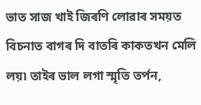ভাত সাজ খাই জিৰণি লোৱাৰ সময়ত বিচনাত বাগৰ দি বাতৰি কাকতখন মেলি লয়৷ তাইৰ ভাল লগা স্মৃতি তৰ্পন,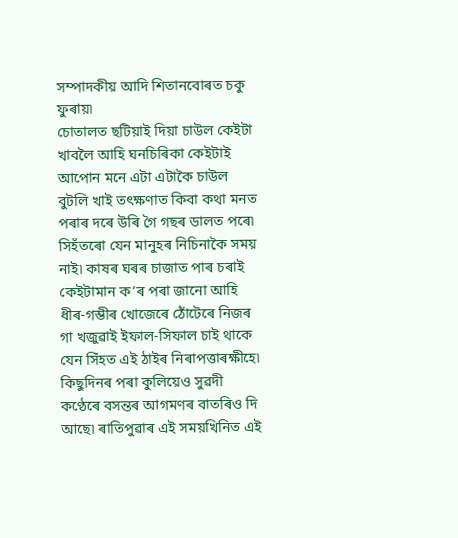সম্পাদকীয় আদি শিতানবোৰত চকু ফুৰায়৷
চোতালত ছটিয়াই দিয়া চাউল কেইটা খাবলৈ আহি ঘনচিৰিকা কেইটাই আপোন মনে এটা এটাকৈ চাউল বুটলি খাই তৎক্ষণাত কিবা কথা মনত পৰাৰ দৰে উৰি গৈ গছৰ ডালত পৰে৷ সিহঁতৰো যেন মানুহৰ নিচিনাকৈ সময় নাই৷ কাষৰ ঘৰৰ চাজাত পাৰ চৰাই কেইটামান ক’ৰ পৰা জানো আহি ধীৰ-গম্ভীৰ খোজেৰে ঠোঁটেৰে নিজৰ গা খজুৱাই ইফাল-সিফাল চাই থাকে যেন সিঁহত এই ঠাইৰ নিৰাপত্তাৰক্ষীহে৷ কিছুদিনৰ পৰা কুলিয়েও সুৱদী কণ্ঠেৰে বসন্তৰ আগমণৰ বাতৰিও দি আছে৷ ৰাতিপুৱাৰ এই সময়খিনিত এই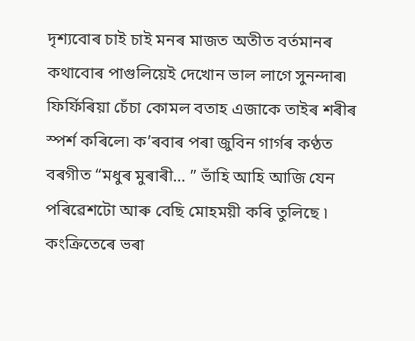দৃশ্যবোৰ চাই চাই মনৰ মাজত অতীত বৰ্তমানৰ কথাবোৰ পাগুলিয়েই দেখোন ভাল লাগে সুনন্দাৰ৷ ফিৰ্ফিৰিয়া চেঁচা কোমল বতাহ এজাকে তাইৰ শৰীৰ স্পৰ্শ কৰিলে৷ ক’ৰবাৰ পৰা জুবিন গাৰ্গৰ কণ্ঠত বৰগীত “মধুৰ মুৰাৰী… ” ভাঁহি আহি আজি যেন পৰিৱেশটো আৰু বেছি মোহময়ী কৰি তুলিছে ৷ কংক্ৰিতেৰে ভৰা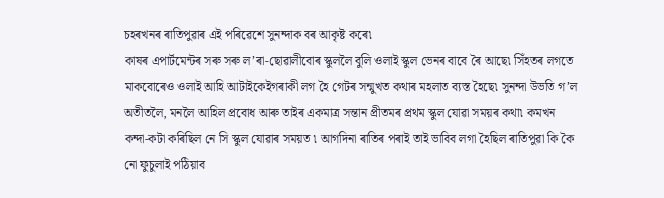চহৰখনৰ ৰাতিপুৱাৰ এই পৰিৱেশে সুনন্দাক বৰ আকৃষ্ট কৰে৷
কাষৰ এপাৰ্টমেন্টৰ সৰু সৰু ল’ৰা-ছোৱালীবোৰ স্কুললৈ বুলি ওলাই স্কুল ভেনৰ বাবে ৰৈ আছে৷ সিঁহতৰ লগতে মাকবোৰেও ওলাই আহি আটাইকেইগৰাকী লগ হৈ গেটৰ সন্মুখত কথাৰ মহলাত ব্যস্ত হৈছে৷ সুনন্দা উভতি গ’ল অতীতলৈ, মনলৈ আহিল প্ৰবোধ আৰু তাইৰ একমাত্ৰ সন্তান প্ৰীতমৰ প্ৰথম স্কুল যোৱা সময়ৰ কথা৷ কমখন কন্দা-কটা কৰিছিল নে সি স্কুল যোৱাৰ সময়ত ৷ আগদিনা ৰাতিৰ পৰাই তাই ভাবিব লগা হৈছিল ৰাতিপুৱা কি কৈ নো ফুচুলাই পঠিয়াব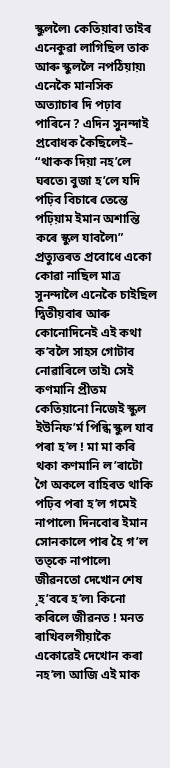স্কুললৈ৷ কেতিয়াবা তাইৰ এনেকুৱা লাগিছিল তাক আৰু স্কুললৈ নপঠিয়ায়৷ এনেকৈ মানসিক অত্যাচাৰ দি পঢ়াব পাৰিনে ? এদিন সুনন্দাই প্ৰবোধক কৈছিলেই– “থাকক দিয়া নহ’লে ঘৰতে৷ বুজা হ’লে যদি পঢ়িব বিচাৰে তেন্তে পঢ়িয়াম ইমান অশান্তি কৰে স্কুল যাবলৈ৷” প্ৰত্যুত্তৰত প্ৰবোধে একো কোৱা নাছিল মাত্ৰ সুনন্দালৈ এনেকৈ চাইছিল দ্বিতীয়বাৰ আৰু কোনোদিনেই এই কথা ক’বলৈ সাহস গোটাব নোৱাৰিলে তাই৷ সেই কণমানি প্ৰীতম কেতিয়ানো নিজেই স্কুল ইউনিফ’ৰ্ম পিন্ধি স্কুল যাব পৰা হ’ল ! মা মা কৰি থকা কণমানি ল’ৰাটো গৈ অকলে বাহিৰত থাকি পঢ়িব পৰা হ’ল গমেই নাপালে৷ দিনবোৰ ইমান সোনকালে পাৰ হৈ গ’ল তত্কে নাপালে৷ জীৱনতো দেখোন শেষ ¸হ’বৰে হ’ল৷ কিনো কৰিলে জীৱনত ! মনত ৰাখিবলগীয়াকৈ একোৱেই দেখোন কৰা নহ’ল৷ আজি এই মাক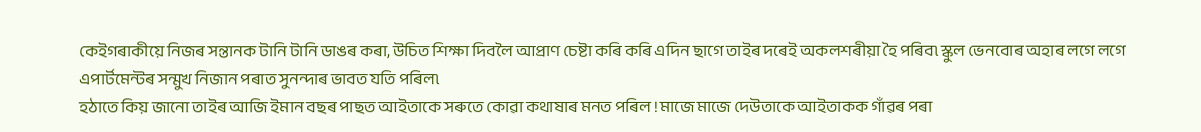কেইগৰাকীয়ে নিজৰ সন্তানক টানি টানি ডাঙৰ কৰা, উচিত শিক্ষা দিবলৈ আপ্ৰাণ চেষ্টা কৰি কৰি এদিন ছাগে তাইৰ দৰেই অকলশৰীয়া হৈ পৰিব৷ স্কুল ভেনবোৰ অহাৰ লগে লগে এপাৰ্টমেন্টৰ সন্মুখ নিজান পৰাত সুনন্দাৰ ভাবত যতি পৰিল৷
হঠাতে কিয় জানো তাইৰ আজি ইমান বছৰ পাছত আইতাকে সৰুতে কোৱা কথাষাৰ মনত পৰিল ! মাজে মাজে দেউতাকে আইতাকক গাঁৱৰ পৰা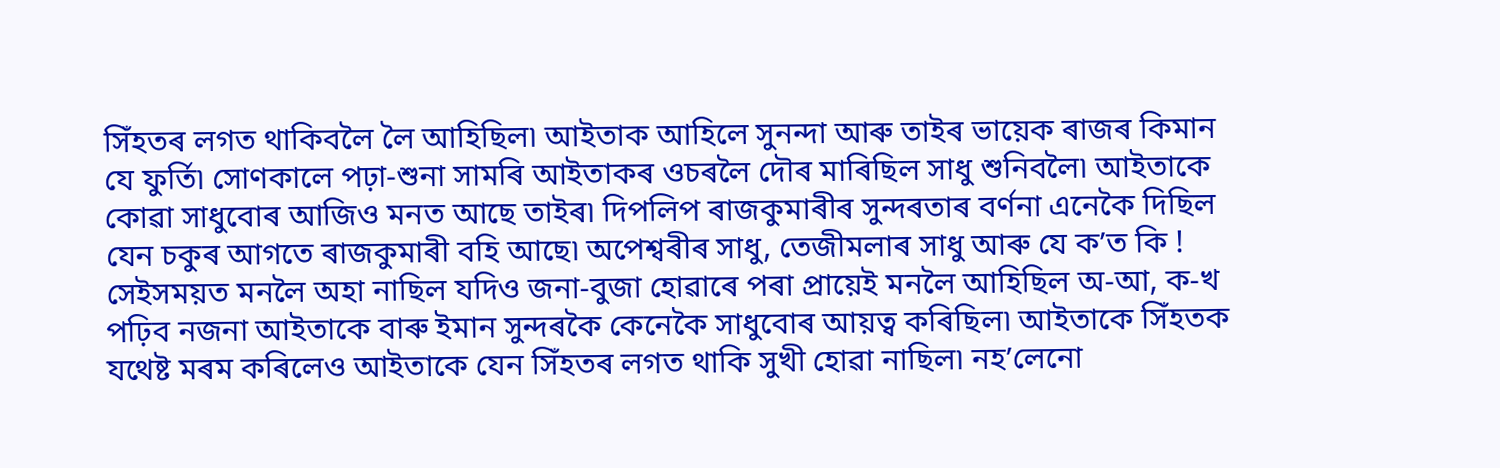সিঁহতৰ লগত থাকিবলৈ লৈ আহিছিল৷ আইতাক আহিলে সুনন্দা আৰু তাইৰ ভায়েক ৰাজৰ কিমান যে ফুৰ্তি৷ সোণকালে পঢ়া-শুনা সামৰি আইতাকৰ ওচৰলৈ দৌৰ মাৰিছিল সাধু শুনিবলৈ৷ আইতাকে কোৱা সাধুবোৰ আজিও মনত আছে তাইৰ৷ দিপলিপ ৰাজকুমাৰীৰ সুন্দৰতাৰ বৰ্ণনা এনেকৈ দিছিল যেন চকুৰ আগতে ৰাজকুমাৰী বহি আছে৷ অপেশ্বৰীৰ সাধু, তেজীমলাৰ সাধু আৰু যে ক’ত কি ! সেইসময়ত মনলৈ অহা নাছিল যদিও জনা-বুজা হোৱাৰে পৰা প্ৰায়েই মনলৈ আহিছিল অ-আ, ক-খ পঢ়িব নজনা আইতাকে বাৰু ইমান সুন্দৰকৈ কেনেকৈ সাধুবোৰ আয়ত্ব কৰিছিল৷ আইতাকে সিঁহতক যথেষ্ট মৰম কৰিলেও আইতাকে যেন সিঁহতৰ লগত থাকি সুখী হোৱা নাছিল৷ নহ’লেনো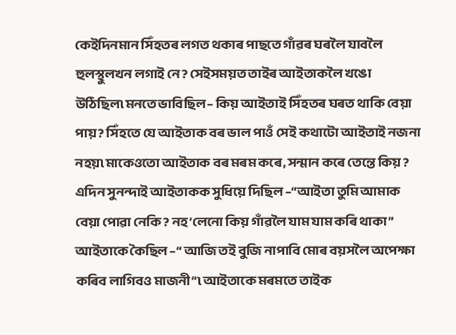কেইদিনমান সিঁহতৰ লগত থকাৰ পাছতে গাঁৱৰ ঘৰলৈ যাবলৈ হুলস্থুলখন লগাই নে? সেইসময়ত তাইৰ আইতাকলৈ খঙো উঠিছিল৷ মনতে ভাবিছিল– কিয় আইতাই সিঁহতৰ ঘৰত থাকি বেয়া পায় ? সিঁহতে যে আইতাক বৰ ভাল পাওঁ সেই কথাটো আইতাই নজনা নহয়৷ মাকেওতো আইতাক বৰ মৰম কৰে, সন্মান কৰে তেন্তে কিয় ? এদিন সুনন্দাই আইতাকক সুধিয়ে দিছিল –“আইতা তুমি আমাক বেয়া পোৱা নেকি? নহ’লেনো কিয় গাঁৱলৈ যাম যাম কৰি থাকা”
আইতাকে কৈছিল –“ আজি তই বুজি নাপাবি মোৰ বয়সলৈ অপেক্ষা কৰিব লাগিবও মাজনী”৷ আইতাকে মৰমতে তাইক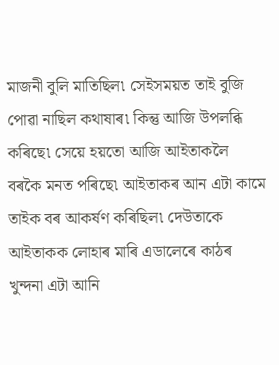মাজনী বুলি মাতিছিল৷ সেইসময়ত তাই বুজি পোৱা নাছিল কথাষাৰ৷ কিন্তু আজি উপলব্ধি কৰিছে৷ সেয়ে হয়তো আজি আইতাকলৈ বৰকৈ মনত পৰিছে৷ আইতাকৰ আন এটা কামে তাইক বৰ আকৰ্ষণ কৰিছিল৷ দেউতাকে আইতাকক লোহাৰ মাৰি এডালেৰে কাঠৰ খুন্দনা এটা আনি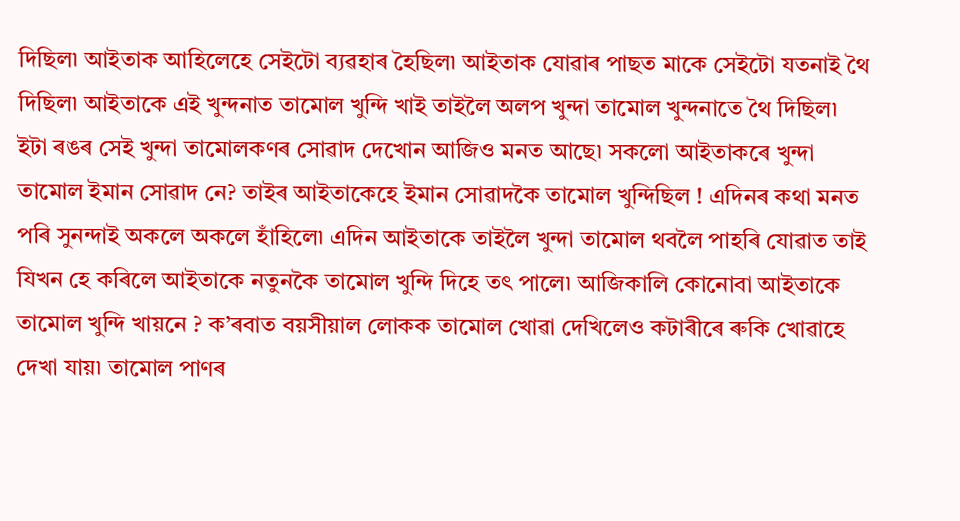দিছিল৷ আইতাক আহিলেহে সেইটো ব্যৱহাৰ হৈছিল৷ আইতাক যোৱাৰ পাছত মাকে সেইটো যতনাই থৈ দিছিল৷ আইতাকে এই খুন্দনাত তামোল খুন্দি খাই তাইলৈ অলপ খুন্দা তামোল খুন্দনাতে থৈ দিছিল৷ ইটা ৰঙৰ সেই খুন্দা তামোলকণৰ সোৱাদ দেখোন আজিও মনত আছে৷ সকলো আইতাকৰে খুন্দা তামোল ইমান সোৱাদ নে? তাইৰ আইতাকেহে ইমান সোৱাদকৈ তামোল খুন্দিছিল ! এদিনৰ কথা মনত পৰি সুনন্দাই অকলে অকলে হাঁহিলে৷ এদিন আইতাকে তাইলৈ খুন্দা তামোল থবলৈ পাহৰি যোৱাত তাই যিখন হে কৰিলে আইতাকে নতুনকৈ তামোল খুন্দি দিহে তৎ পালে৷ আজিকালি কোনোবা আইতাকে তামোল খুন্দি খায়নে ? ক’ৰবাত বয়সীয়াল লোকক তামোল খোৱা দেখিলেও কটাৰীৰে ৰুকি খোৱাহে দেখা যায়৷ তামোল পাণৰ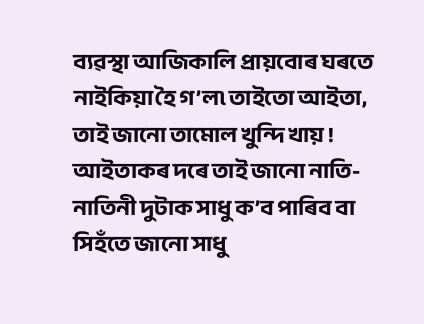ব্যৱস্থা আজিকালি প্ৰায়বোৰ ঘৰতে নাইকিয়া হৈ গ’ল৷ তাইতো আইতা, তাই জানো তামোল খুন্দি খায় ! আইতাকৰ দৰে তাই জানো নাতি-নাতিনী দুটাক সাধু ক’ব পাৰিব বা সিহঁতে জানো সাধু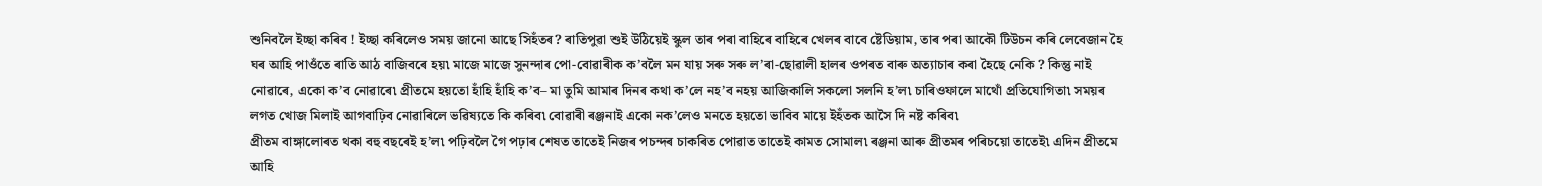শুনিবলৈ ইচ্ছা কৰিব ! ইচ্ছা কৰিলেও সময় জানো আছে সিহঁতৰ? ৰাতিপুৱা শুই উঠিয়েই স্কুল তাৰ পৰা বাহিৰে বাহিৰে খেলৰ বাবে ষ্টেডিয়াম, তাৰ পৰা আকৌ টিউচন কৰি লেবেজান হৈ ঘৰ আহি পাওঁতে ৰাতি আঠ বাজিবৰে হয়৷ মাজে মাজে সুনন্দাৰ পো-বোৱাৰীক ক’বলৈ মন যায় সৰু সৰু ল’ৰা-ছোৱালী হালৰ ওপৰত বাৰু অত্যাচাৰ কৰা হৈছে নেকি ? কিন্তু নাই নোৱাৰে, একো ক’ব নোৱাৰে৷ প্ৰীতমে হয়তো হাঁহি হাঁহি ক’ব– মা তুমি আমাৰ দিনৰ কথা ক’লে নহ’ব নহয় আজিকালি সকলো সলনি হ’ল৷ চাৰিওফালে মাথোঁ প্ৰতিযোগিতা৷ সময়ৰ লগত খোজ মিলাই আগবাঢ়িব নোৱাৰিলে ভৱিষ্যতে কি কৰিব৷ বোৱাৰী ৰঞ্জনাই একো নক’লেও মনতে হয়তো ভাবিব মায়ে ইহঁতক আসৈ দি নষ্ট কৰিব৷
প্ৰীতম বাঙ্গালোৰত থকা বহু বছৰেই হ’ল৷ পঢ়িবলৈ গৈ পঢ়াৰ শেষত তাতেই নিজৰ পচন্দৰ চাকৰিত পোৱাত তাতেই কামত সোমাল৷ ৰঞ্জনা আৰু প্ৰীতমৰ পৰিচয়ো তাতেই৷ এদিন প্ৰীতমে আহি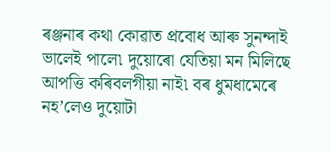ৰঞ্জনাৰ কথা কোৱাত প্ৰবোধ আৰু সুনন্দাই ভালেই পালে৷ দুয়োৰো যেতিয়া মন মিলিছে আপত্তি কৰিবলগীয়া নাই৷ বৰ ধুমধামেৰে নহ’লেও দুয়োটা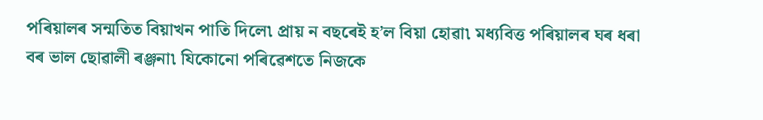পৰিয়ালৰ সন্মতিত বিয়াখন পাতি দিলে৷ প্ৰায় ন বছৰেই হ’ল বিয়া হোৱা৷ মধ্যবিত্ত পৰিয়ালৰ ঘৰ ধৰা বৰ ভাল ছোৱালী ৰঞ্জনা৷ যিকোনো পৰিৱেশতে নিজকে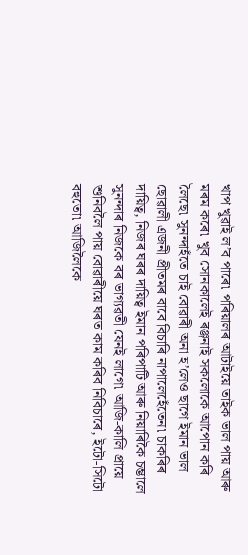খাপ খুৱাই ল’ব পাৰে৷ পৰিয়ালৰ আটাইয়ে তাইক ভাল পায় আৰু মৰম কৰে৷ খুব সোনকালেই ৰঞ্জনাই সকলোকে আপোন কৰি লৈছে৷ সুনন্দাহঁতে চাই বোৱাৰী অনা হ’লেও ছাগে ইমান ভাল ছোৱালী এজনী প্ৰীতমৰ বাবে বিচাৰি নাপালেহেঁতেন৷ চাকৰিৰ দায়িত্ব, নিজৰ ঘৰৰ দায়িত্ব ইমান পৰিপাটি আৰু নিয়াৰিকৈ চম্ভালে সুনন্দাৰ নিজকে বৰ ভাগ্যৱতী যেনই লাগে৷ আজি-কালি প্ৰায়ে শুনিবলৈ পায় বোৱাৰীয়ে ঘৰত কাম কৰিব নিবিচাৰে, ইটো-সিটো বহুতো৷ আজিলৈকে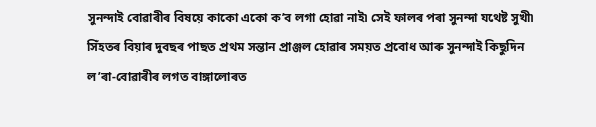সুনন্দাই বোৱাৰীৰ বিষয়ে কাকো একো ক’ব লগা হোৱা নাই৷ সেই ফালৰ পৰা সুনন্দা যথেষ্ট সুখী৷
সিঁহতৰ বিয়াৰ দুবছৰ পাছত প্ৰথম সন্তান প্ৰাঞ্জল হোৱাৰ সময়ত প্ৰবোধ আৰু সুনন্দাই কিছুদিন ল’ৰা-বোৱাৰীৰ লগত বাঙ্গালোৰত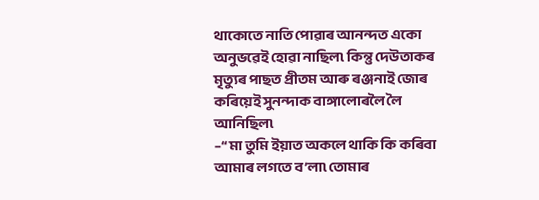থাকোতে নাতি পোৱাৰ আনন্দত একো অনুভৱেই হোৱা নাছিল৷ কিন্তু দেউতাকৰ মৃত্যুৰ পাছত প্ৰীতম আৰু ৰঞ্জনাই জোৰ কৰিয়েই সুনন্দাক বাঙ্গালোৰলৈ লৈ আনিছিল৷
–“ মা তুমি ইয়াত অকলে থাকি কি কৰিবা আমাৰ লগতে ব’লা৷ তোমাৰ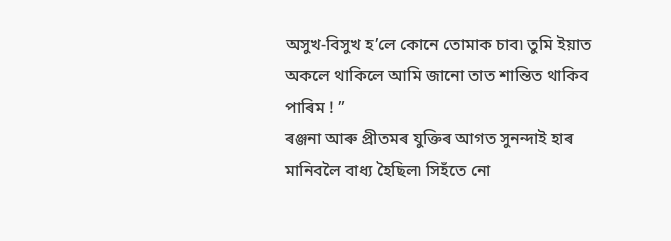অসুখ-বিসুখ হ’লে কোনে তোমাক চাব৷ তুমি ইয়াত অকলে থাকিলে আমি জানো তাত শান্তিত থাকিব পাৰিম ! ”
ৰঞ্জনা আৰু প্ৰীতমৰ যুক্তিৰ আগত সুনন্দাই হাৰ মানিবলৈ বাধ্য হৈছিল৷ সিহঁতে নো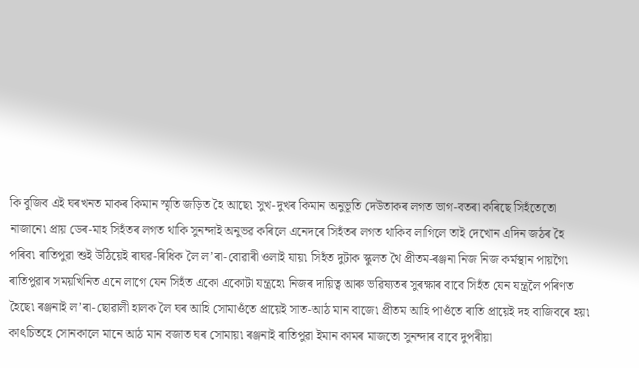কি বুজিব এই ঘৰখনত মাকৰ কিমান স্মৃতি জড়িত হৈ আছে৷ সুখ-দুখৰ কিমান অনুভূতি দেউতাকৰ লগত ভাগ-বতৰা কৰিছে সিহঁতেতো নাজানে৷ প্ৰায় ডেৰ-মাহ সিহঁতৰ লগত থাকি সুনন্দাই অনুভৱ কৰিলে এনেদৰে সিহঁতৰ লগত থাকিব লাগিলে তাই দেখোন এদিন জঠৰ হৈ পৰিব৷ ৰাতিপুৱা শুই উঠিয়েই ৰাঘৱ-ৰিধিক লৈ ল’ৰা-বোৱাৰী ওলাই যায়৷ সিহঁত দুটাক স্কুলত থৈ প্ৰীতম-ৰঞ্জনা নিজ নিজ কৰ্মস্থান পায়গৈ৷ ৰাতিপুৱাৰ সময়খিনিত এনে লাগে যেন সিহঁত একো একোটা যন্ত্ৰহে৷ নিজৰ দায়িত্ব আৰু ভৱিষ্যতৰ সুৰক্ষাৰ বাবে সিহঁত যেন যন্ত্ৰলৈ পৰিণত হৈছে৷ ৰঞ্জনাই ল’ৰা-ছোৱালী হালক লৈ ঘৰ আহি সোমাওঁতে প্ৰায়েই সাত-আঠ মান বাজে৷ প্ৰীতম আহি পাওঁতে ৰাতি প্ৰায়েই দহ বাজিবৰে হয়৷ কাৎচিতহে সোনকালে মানে আঠ মান বজাত ঘৰ সোমায়৷ ৰঞ্জনাই ৰাতিপুৱা ইমান কামৰ মাজতো সুনন্দাৰ বাবে দুপৰীয়া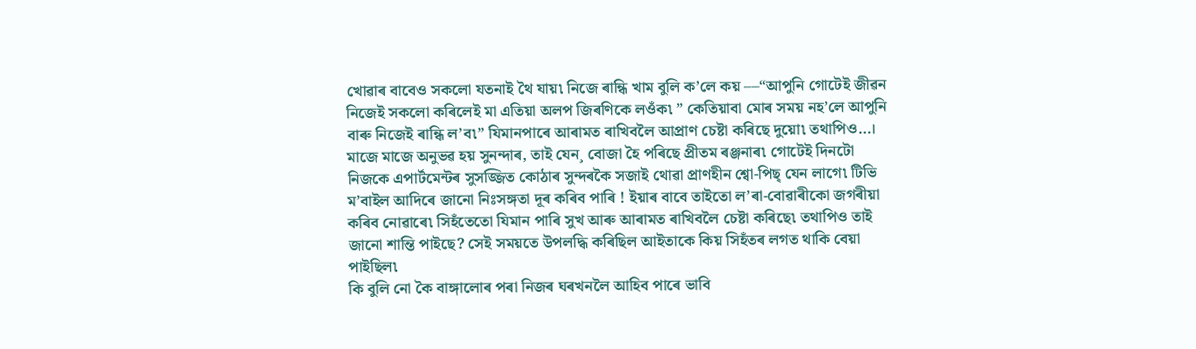খোৱাৰ বাবেও সকলো যতনাই থৈ যায়৷ নিজে ৰান্ধি খাম বুলি ক’লে কয় ––“আপুনি গোটেই জীৱন নিজেই সকলো কৰিলেই মা এতিয়া অলপ জিৰণিকে লওঁক৷ ” কেতিয়াবা মোৰ সময় নহ’লে আপুনি বাৰু নিজেই ৰান্ধি ল’ব৷” যিমানপাৰে আৰামত ৰাখিবলৈ আপ্ৰাণ চেষ্টা কৰিছে দুয়ো৷ তথাপিও…।
মাজে মাজে অনুভৱ হয় সুনন্দাৰ, তাই যেন¸ বোজা হৈ পৰিছে প্ৰীতম ৰঞ্জনাৰ৷ গোটেই দিনটো নিজকে এপাৰ্টমেন্টৰ সুসজ্জিত কোঠাৰ সুন্দৰকৈ সজাই থোৱা প্ৰাণহীন শ্বো-পিছ্ যেন লাগে৷ টিভি ম’বাইল আদিৰে জানো নিঃসঙ্গতা দূৰ কৰিব পাৰি ! ইয়াৰ বাবে তাইতো ল’ৰা-বোৱাৰীকো জগৰীয়া কৰিব নোৱাৰে৷ সিহঁতেতো যিমান পাৰি সুখ আৰু আৰামত ৰাখিবলৈ চেষ্টা কৰিছে৷ তথাপিও তাই জানো শান্তি পাইছে? সেই সময়তে উপলদ্ধি কৰিছিল আইতাকে কিয় সিহঁতৰ লগত থাকি বেয়া পাইছিল৷
কি বুলি নো কৈ বাঙ্গালোৰ পৰা নিজৰ ঘৰখনলৈ আহিব পাৰে ভাবি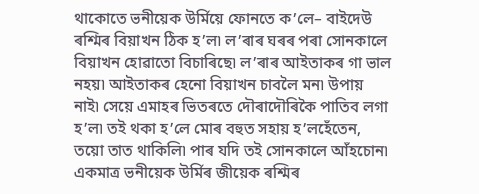থাকোতে ভনীয়েক উৰ্মিয়ে ফোনতে ক’লে– বাইদেউ ৰশ্মিৰ বিয়াখন ঠিক হ’ল৷ ল’ৰাৰ ঘৰৰ পৰা সোনকালে বিয়াখন হোৱাতো বিচাৰিছে৷ ল’ৰাৰ আইতাকৰ গা ভাল নহয়৷ আইতাকৰ হেনো বিয়াখন চাবলৈ মন৷ উপায় নাই৷ সেয়ে এমাহৰ ভিতৰতে দৌৰাদৌৰিকৈ পাতিব লগা হ’ল৷ তই থকা হ’লে মোৰ বহুত সহায় হ’লহেঁতেন, তয়ো তাত থাকিলি৷ পাৰ যদি তই সোনকালে আঁহচোন৷
একমাত্ৰ ভনীয়েক উৰ্মিৰ জীয়েক ৰশ্মিৰ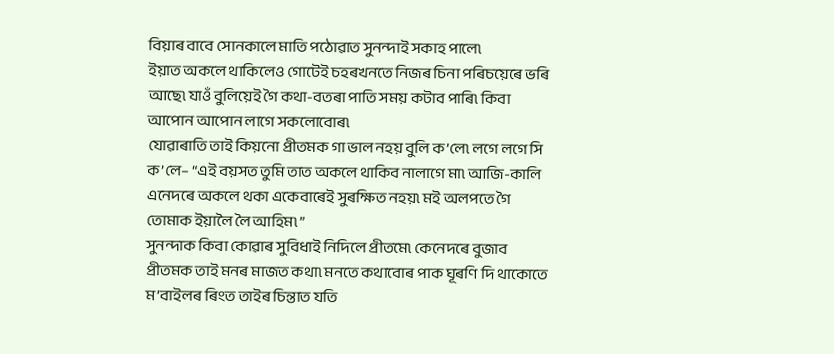বিয়াৰ বাবে সোনকালে মাতি পঠোৱাত সুনন্দাই সকাহ পালে৷
ইয়াত অকলে থাকিলেও গোটেই চহৰখনতে নিজৰ চিনা পৰিচয়েৰে ভৰি আছে৷ যাওঁ বুলিয়েই গৈ কথা-বতৰা পাতি সময় কটাব পাৰি৷ কিবা আপোন আপোন লাগে সকলোবোৰ৷
যোৱাৰাতি তাই কিয়নো প্ৰীতমক গা ভাল নহয় বুলি ক’লে৷ লগে লগে সি ক’লে– “এই বয়সত তুমি তাত অকলে থাকিব নালাগে মা৷ আজি-কালি এনেদৰে অকলে থকা একেবাৰেই সুৰক্ষিত নহয়৷ মই অলপতে গৈ তোমাক ইয়ালৈ লৈ আহিম৷ ”
সুনন্দাক কিবা কোৱাৰ সুবিধাই নিদিলে প্ৰীতমে৷ কেনেদৰে বুজাব প্ৰীতমক তাই মনৰ মাজত কথা৷ মনতে কথাবোৰ পাক ঘূৰণি দি থাকোতে ম’বাইলৰ ৰিংত তাইৰ চিন্তাত যতি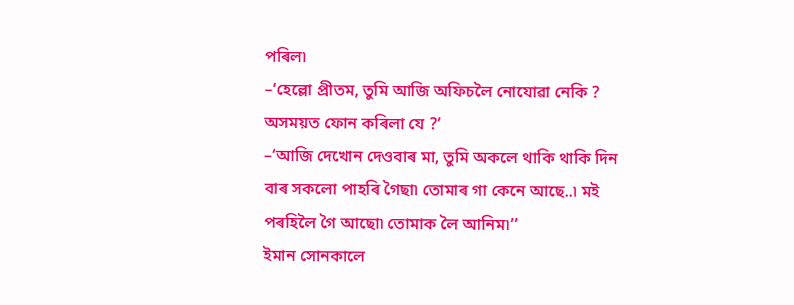পৰিল৷
–‘হেল্লো প্ৰীতম, তুমি আজি অফিচলৈ নোযোৱা নেকি ? অসময়ত ফোন কৰিলা যে ?’
–‘আজি দেখোন দেওবাৰ মা, তুমি অকলে থাকি থাকি দিন বাৰ সকলো পাহৰি গৈছা৷ তোমাৰ গা কেনে আছে..৷ মই পৰহিলৈ গৈ আছো৷ তোমাক লৈ আনিম৷’’
ইমান সোনকালে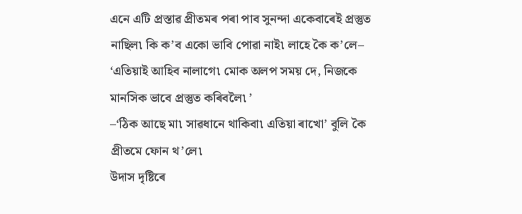এনে এটি প্ৰস্তাৱ প্ৰীতমৰ পৰা পাব সুনন্দা একেবাৰেই প্ৰস্তুত নাছিল৷ কি ক’ব একো ভাবি পোৱা নাই৷ লাহে কৈ ক’লে– ‘এতিয়াই আহিব নালাগে৷ মোক অলপ সময় দে, নিজকে মানসিক ভাবে প্ৰস্তুত কৰিবলৈ৷ ’
–‘ঠিক আছে মা৷ সাৱধানে থাকিবা৷ এতিয়া ৰাখো’ বুলি কৈ প্ৰীতমে ফোন থ’লে৷
উদাস দৃষ্টিৰে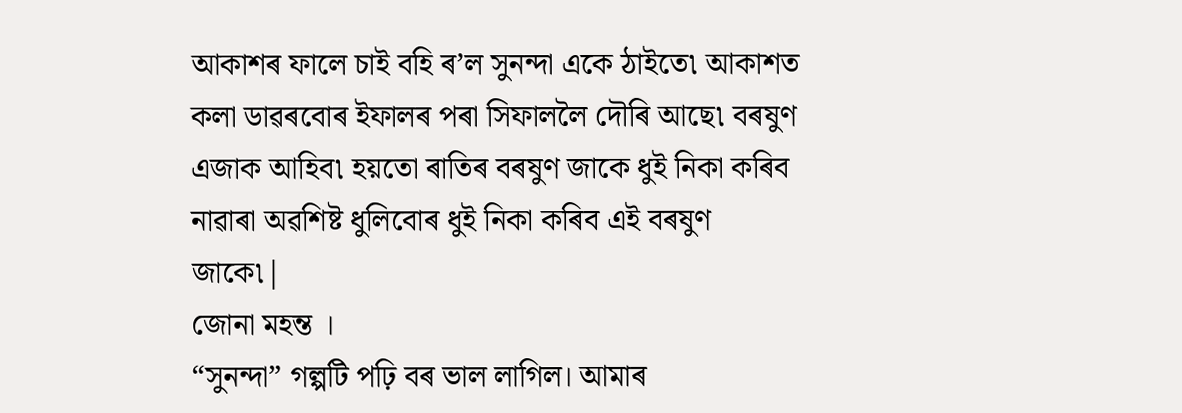আকাশৰ ফালে চাই বহি ৰ’ল সুনন্দা একে ঠাইতে৷ আকাশত কলা ডাৱৰবোৰ ইফালৰ পৰা সিফাললৈ দৌৰি আছে৷ বৰষুণ এজাক আহিব৷ হয়তো ৰাতিৰ বৰষুণ জাকে ধুই নিকা কৰিব নাৱাৰা অৱশিষ্ট ধুলিবোৰ ধুই নিকা কৰিব এই বৰষুণ জাকে৷|
জোনা মহন্ত ।
“সুনন্দা” গল্পটি পঢ়ি বৰ ভাল লাগিল। আমাৰ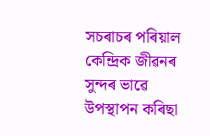সচৰাচৰ পৰিয়াল কেন্দ্ৰিক জীৱনৰ সুন্দৰ ভাৱে উপস্থাপন কৰিছা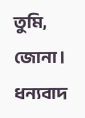তুমি, জোনা।
ধন্যবাদ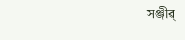সঞ্জীৱ্